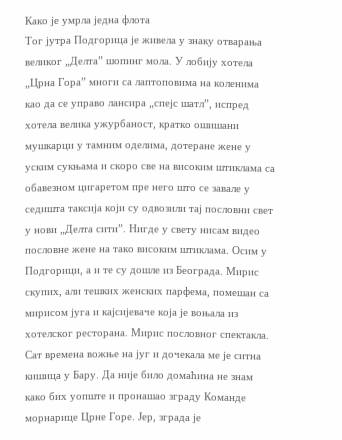Како је умрла једна флота
Тог јутра Подгорица је живела у знаку отварања великог „Делта” шопинг мола. У лобију хотела „Црна Гора” многи са лаптоповима на коленима као да се управо лансира „спејс шатл”, испред хотела велика ужурбаност, кратко ошишани мушкарци у тамним оделима, дотеране жене у уским сукњама и скоро све на високим штиклама са обавезном цигаретом пре него што се завале у седишта таксија који су одвозили тај пословни свет у нови „Делта сити”. Нигде у свету нисам видео пословне жене на тако високим штиклама. Осим у Подгорици, а и те су дошле из Београда. Мирис скупих, али тешких женских парфема, помешан са мирисом југа и кајсијеваче која је воњала из хотелског ресторана. Мирис пословног спектакла.
Сат времена вожње на југ и дочекала ме је ситна кишица у Бару. Да није било домаћина не знам како бих уопште и пронашао зграду Команде морнарице Црне Горе. Јер, зграда је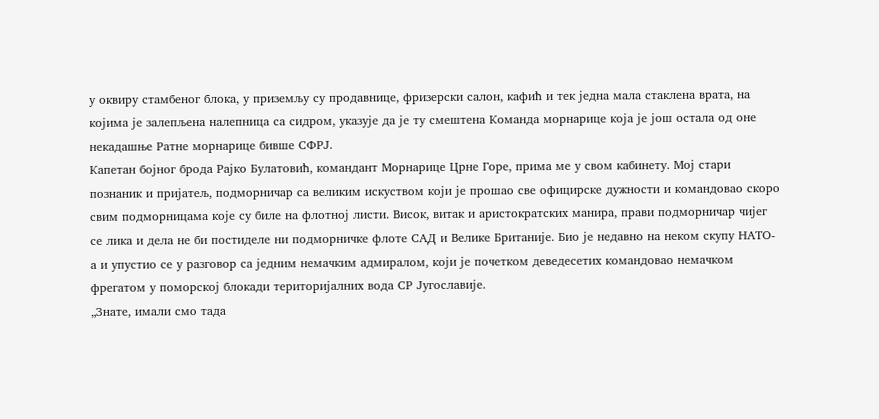у оквиру стамбеног блока, у приземљу су продавнице, фризерски салон, кафић и тек једна мала стаклена врата, на којима је залепљена налепница са сидром, указује да је ту смештена Команда морнарице која је још остала од оне некадашње Ратне морнарице бивше СФРЈ.
Капетан бојног брода Рајко Булатовић, командант Морнарице Црне Горе, прима ме у свом кабинету. Мој стари познаник и пријатељ, подморничар са великим искуством који је прошао све официрске дужности и командовао скоро свим подморницама које су биле на флотној листи. Висок, витак и аристократских манира, прави подморничар чијег се лика и дела не би постиделе ни подморничке флоте САД и Велике Британије. Био је недавно на неком скупу НАТО-а и упустио се у разговор са једним немачким адмиралом, који је почетком деведесетих командовао немачком фрегатом у поморској блокади територијалних вода СР Југославије.
„Знате, имали смо тада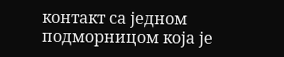контакт са једном подморницом која је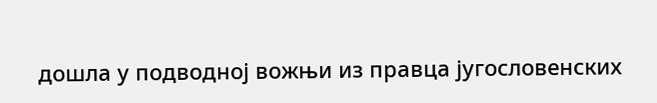дошла у подводној вожњи из правца југословенских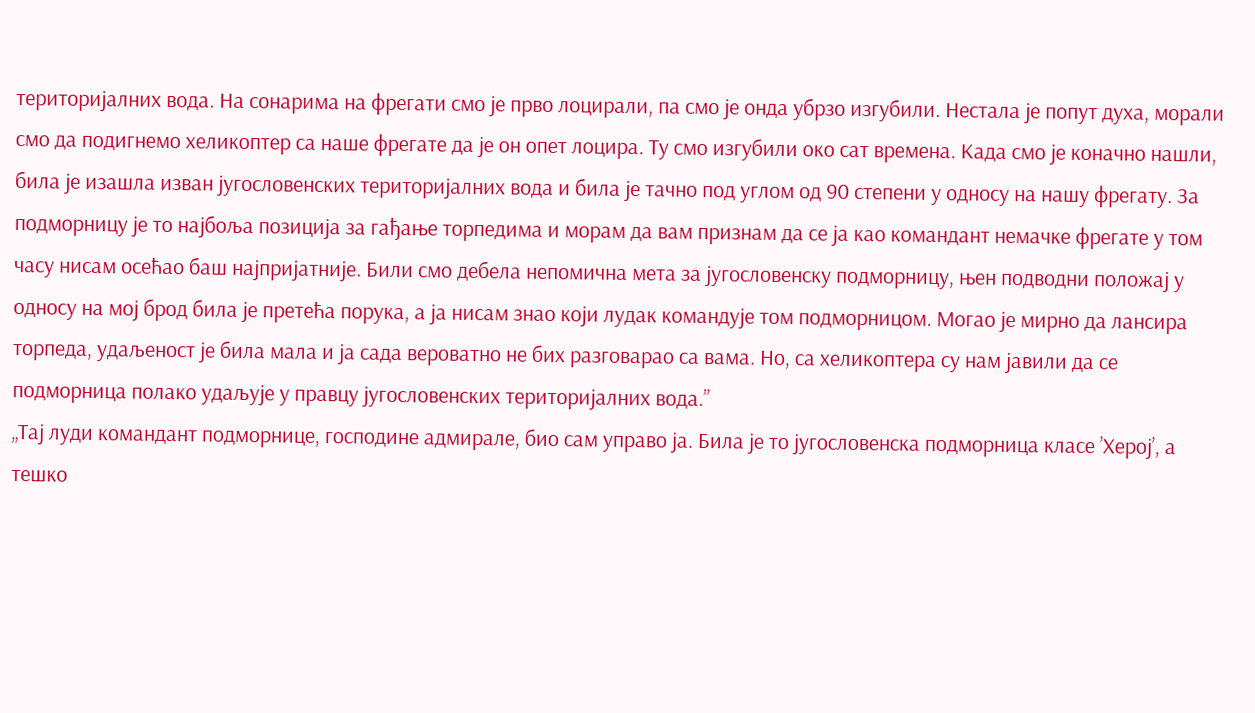територијалних вода. На сонарима на фрегати смо је прво лоцирали, па смо је онда убрзо изгубили. Нестала је попут духа, морали смо да подигнемо хеликоптер са наше фрегате да је он опет лоцира. Ту смо изгубили око сат времена. Када смо је коначно нашли, била је изашла изван југословенских територијалних вода и била је тачно под углом од 90 степени у односу на нашу фрегату. За подморницу је то најбоља позиција за гађање торпедима и морам да вам признам да се ја као командант немачке фрегате у том часу нисам осећао баш најпријатније. Били смо дебела непомична мета за југословенску подморницу, њен подводни положај у односу на мој брод била је претећа порука, а ја нисам знао који лудак командује том подморницом. Могао је мирно да лансира торпеда, удаљеност је била мала и ја сада вероватно не бих разговарао са вама. Но, са хеликоптера су нам јавили да се подморница полако удаљује у правцу југословенских територијалних вода.”
„Тај луди командант подморнице, господине адмирале, био сам управо ја. Била је то југословенска подморница класе ’Херој’, а тешко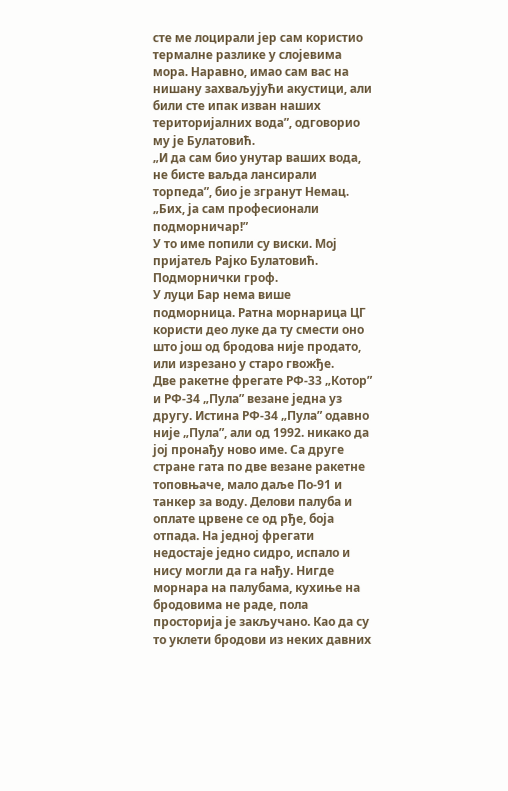сте ме лоцирали јер сам користио термалне разлике у слојевима мора. Наравно, имао сам вас на нишану захваљујући акустици, али били сте ипак изван наших територијалних вода”, одговорио му је Булатовић.
„И да сам био унутар ваших вода, не бисте ваљда лансирали торпеда”, био је згранут Немац.
„Бих, ја сам професионали подморничар!”
У то име попили су виски. Мој пријатељ Рајко Булатовић. Подморнички гроф.
У луци Бар нема више подморница. Ратна морнарица ЦГ користи део луке да ту смести оно што још од бродова није продато, или изрезано у старо гвожђе.
Две ракетне фрегате РФ-33 „Котор” и РФ-34 „Пула” везане једна уз другу. Истина РФ-34 „Пула” одавно није „Пула”, али од 1992. никако да јој пронађу ново име. Са друге стране гата по две везане ракетне топовњаче, мало даље По-91 и танкер за воду. Делови палуба и оплате црвене се од рђе, боја отпада. На једној фрегати недостаје једно сидро, испало и нису могли да га нађу. Нигде морнара на палубама, кухиње на бродовима не раде, пола просторија је закључано. Као да су то уклети бродови из неких давних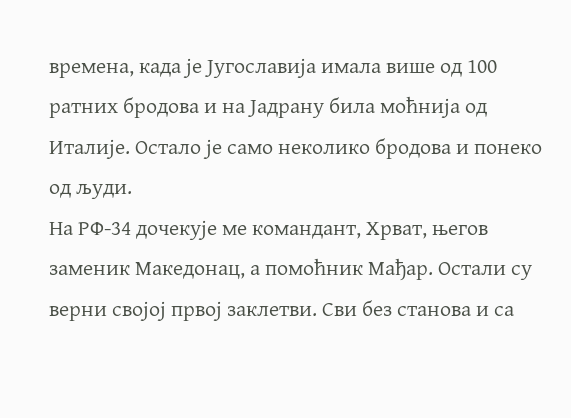времена, када је Југославија имала више од 100 ратних бродова и на Јадрану била моћнија од Италије. Остало је само неколико бродова и понеко од људи.
На РФ-34 дочекује ме командант, Хрват, његов заменик Македонац, а помоћник Мађар. Остали су верни својој првој заклетви. Сви без станова и са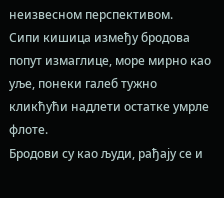неизвесном перспективом.
Сипи кишица између бродова попут измаглице, море мирно као уље, понеки галеб тужно кликћући надлети остатке умрле флоте.
Бродови су као људи, рађају се и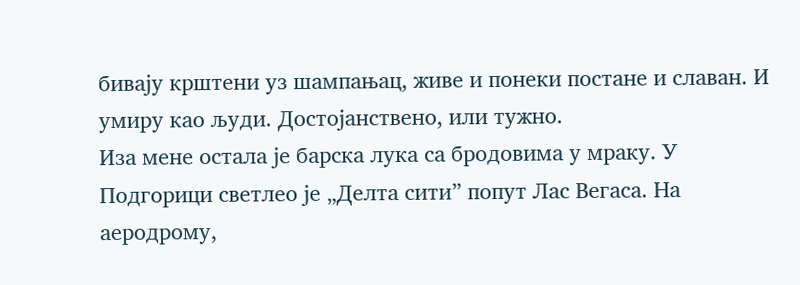бивају крштени уз шампањац, живе и понеки постане и славан. И умиру као људи. Достојанствено, или тужно.
Иза мене остала је барска лука са бродовима у мраку. У Подгорици светлео је „Делта сити” попут Лас Вегаса. На аеродрому,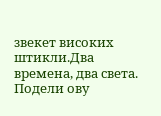звекет високих штикли.Два времена, два света.
Подели ову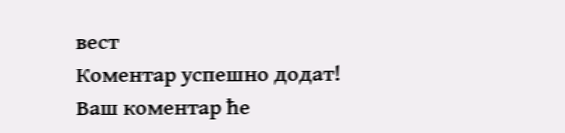вест
Комeнтар успeшно додат!
Ваш комeнтар ћe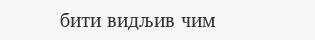бити видљив чим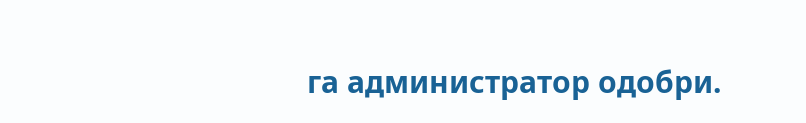га администратор одобри.